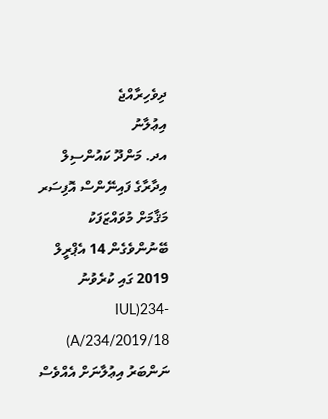ދިވެހިރާއްޖެ
އިޢުލާނު
އދ. މަންދޫ ކައުންސިލް އިދާރާގެ ފައިނޭންސް އޮފިސަރ މަޤާމަށް މުވައްޒަފަކު ބޭނުންވެގެން 14 އެޕްރީލް 2019 ގައި ކުރެވުނު IUL)234-A/234/2019/18) ނަންބަރު އިޢުލާނަށް އެއްވެސް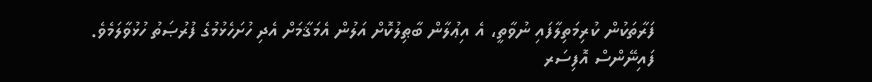ފަރާތަކުން ކުރިމަތިލާފައި ނުވާތީ، އެ އިޢުލާން ބާޠިލުކޮށް އަލުން އެމަޤާމަށް އެދި ހުށަހެޅުމުގެ ފުރުޞަތު ހުޅުވާލަމެވެ.
ފައިނޭންސް އޮފިސަރ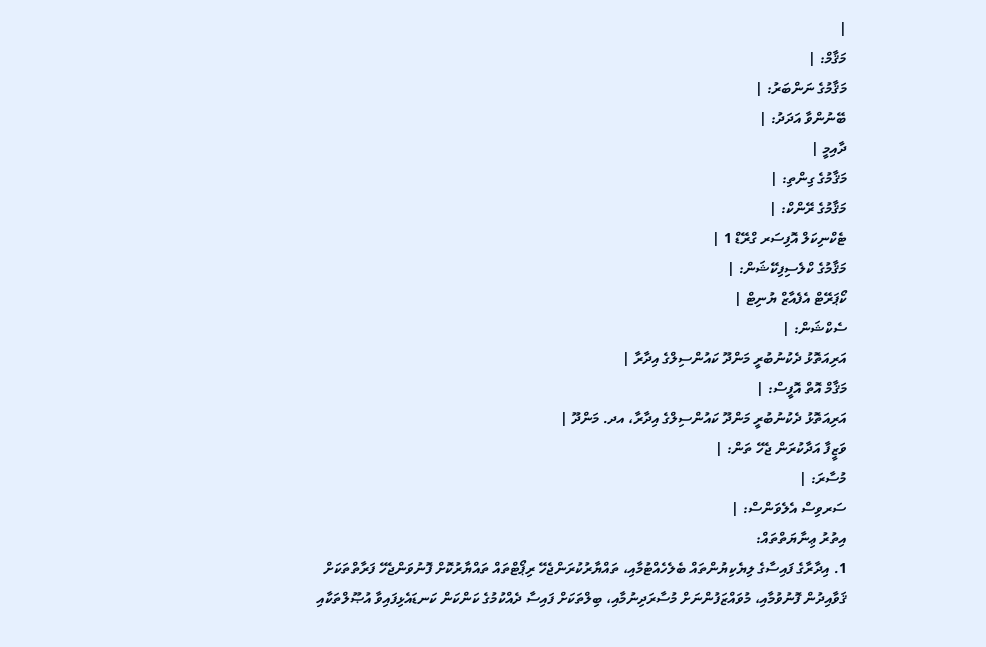|
މަޤާމް: |
މަޤާމުގެ ނަންބަރު: |
ބޭނުންވާ އަދަދު: |
ދާއިމީ |
މަޤާމުގެ ގިންތި: |
މަޤާމުގެ ރޭންކް: |
ޓެކްނިކަލް އޮފިސަރ ގްރޭޑް 1 |
މަޤާމުގެ ކްލެސިފިކޭޝަން: |
ކޯޕަރޭޓް އެފެއާޒް ޔުނިޓް |
ސެކްޝަން: |
އަރިއަތޮޅު ދެކުނުބުރީ މަންދޫ ކައުންސިލްގެ އިދާރާ |
މަޤާމް އޮތް އޮފީސް: |
އަރިއަތޮޅު ދެކުނުބުރީ މަންދޫ ކައުންސިލްގެ އިދާރާ، އދ. މަންދޫ |
ވަޒީފާ އަދާކުރަން ޖެހޭ ތަން: |
މުސާރަ: |
ސަރވިސް އެލެވަންސް: |
އިތުރު ޢިނާޔަތްތައް:
1. އިދާރާގެ ފައިސާގެ ލިޔެކިޔުންތައް ބެލެހެއްޓުމާއި، ތައްޔާރުކުރަންޖެހޭ ރިޕޯޓްތައް ތައްޔާރުކޮށް ފޮނުވަންޖެހޭ ފަރާތްތަކަށް ޤަވާއިދުން ފޮނުވުމާއި، މުވައްޒަފުންނަށް މުސާރަދިނުމާއި، ބިލްތަކަށް ފައިސާ ދެއްކުމުގެ ކަންކަން ކަނޑައެޅިފައިވާ އުޞޫލްތަކާއި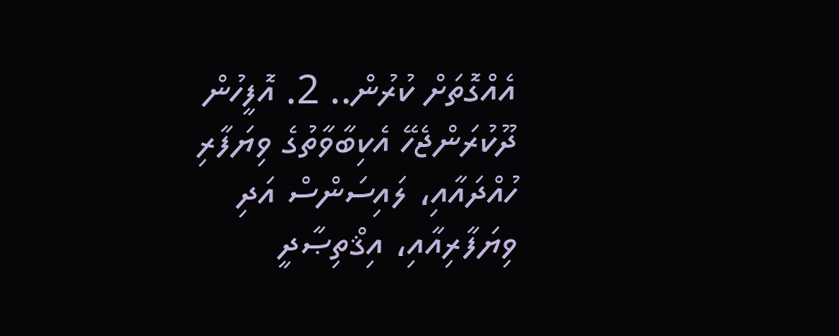އެއްގޮތަށް ކުރުން.. 2. އޮފީހުން ދޫކުރަންޖެހޭ އެކިބާވާތުގެ ވިޔަފާރި ހުއްދައާއި، ލައިސަންސް އަދި ވިޔަފާރިއާއި، އިޤްތިޞާދީ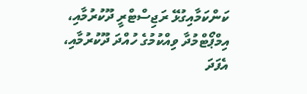ކަންކަމާއިގުޅޭ ރަޖިސްޓްރީ ދޫކުރުމާއި، އިމްޕޯޓްމުދާ ވިއްކުމުގެ ހުއްދަ ދޫކުރުމާއި، އެފަދަ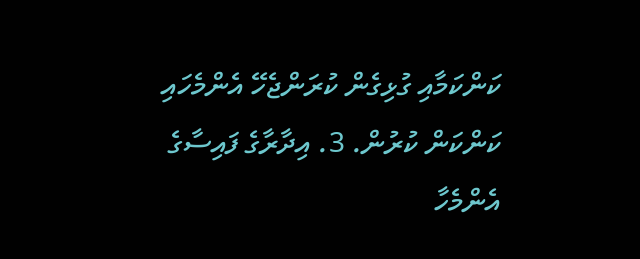ކަންކަމާއި ގުޅިގެން ކުރަންޖެހޭ އެންމެހައި ކަންކަން ކުރުން. 3. އިދާރާގެ ފައިސާގެ އެންމެހާ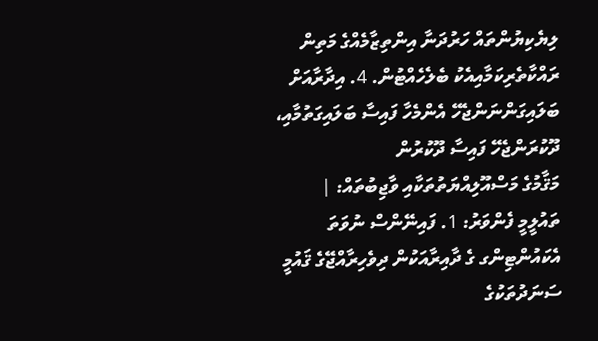ލިޔެކިޔުންތައް ހަރުދަނާ އިންތިޒާމެއްގެ މަތިން ރައްކާތެރިކަމާއިއެކު ބެލެހެއްޓުން. 4. އިދާރާއަށް ބަލައިގަންނަންޖެހޭ އެންމެހާ ފައިސާ ބަލައިގަތުމާއި، ދޫކުރަންޖެހޭ ފައިސާ ދޫކުރުން
މަޤާމުގެ މަސްއޫލިއްޔަތުތަކާއި ވާޖިބުތައް: |
ތައުލީމީ ފެންވަރު: 1. ފައިނޭންސް ނުވަތަ އެކައުންޓިންގ ގެ ދާއިރާއަކުން ދިވެހިރާއްޖޭގެ ޤައުމީ ސަނަދުތަކުގެ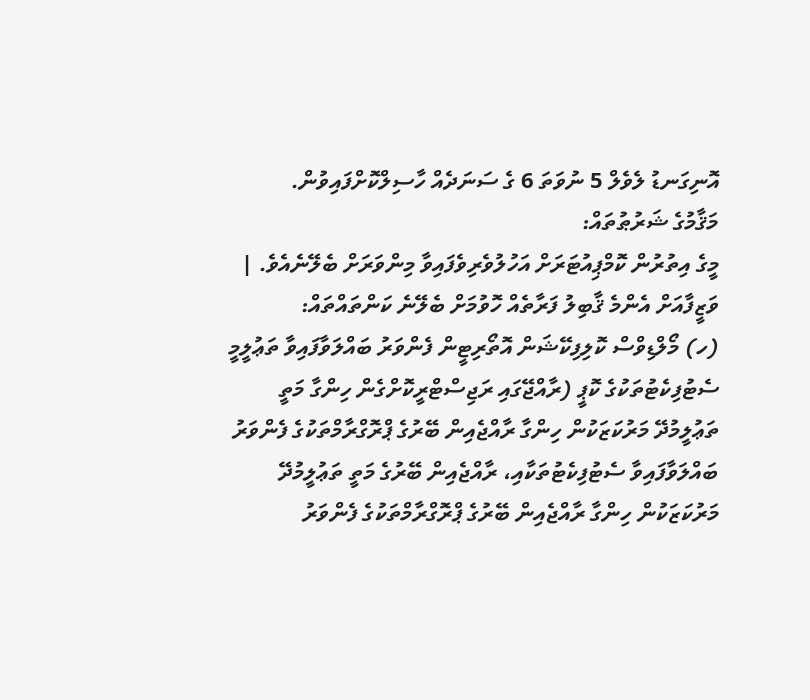އޮނިގަނޑު ލެވެލް 5 ނުވަތަ 6 ގެ ސަނަދެއް ހާސިލްކޮށްފައިވުން.
މަޤާމުގެ ޝަރުޠުތައް:
މީގެ އިތުރުން ކޮމްޕިއުޓަރަށް އަހުލުވެރިވެފައިވާ މިންވަރަށް ބެލޭނެއެވެ. |
ވަޒީފާއަށް އެންމެ ޤާބިލު ފަރާތެއް ހޮވުމަށް ބެލޭނެ ކަންތައްތައް:
(ހ) މޯލްޑިވްސް ކޮލިފިކޭޝަން އޮތޯރިޓީން ފެންވަރު ބައްލަވާފައިވާ ތަޢުލީމީ ސެޓުފިކެޓުތަކުގެ ކޮޕީ (ރާއްޖޭގައި ރަޖިސްޓްރީކޮށްގެން ހިންގާ މަތީ ތަޢުލީމުދޭ މަރުކަޒަކުން ހިންގާ ރާއްޖެއިން ބޭރުގެ ޕްރޮގްރާމްތަކުގެ ފެންވަރު ބައްލަވާފައިވާ ސެޓުފިކެޓުތަކާއި، ރާއްޖެއިން ބޭރުގެ މަތީ ތަޢުލީމުދޭ މަރުކަޒަކުން ހިންގާ ރާއްޖެއިން ބޭރުގެ ޕްރޮގްރާމްތަކުގެ ފެންވަރު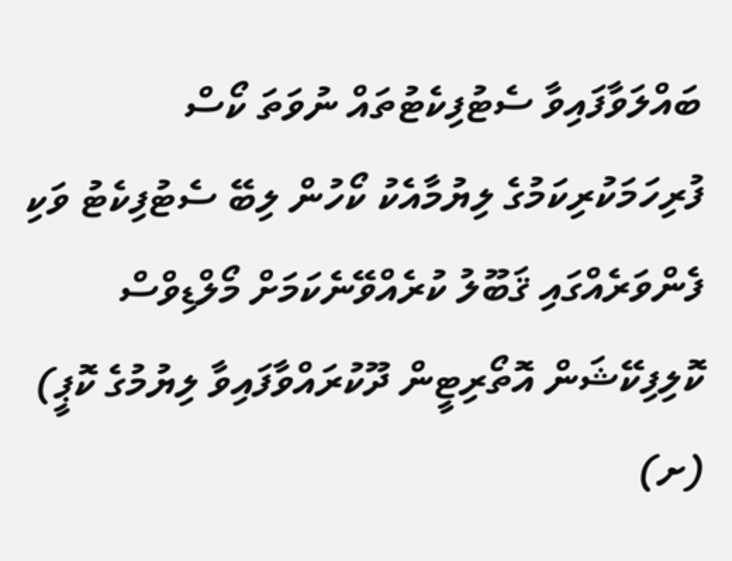ބައްލަވާފައިވާ ސެޓުފިކެޓުތައް ނުވަތަ ކޯސް ފުރިހަމަކުރިކަމުގެ ލިޔުމާއެކު ކޯހުން ލިބޭ ސެޓުފިކެޓު ވަކި ފެންވަރެއްގައި ޤަބޫލު ކުރެއްވޭނެކަމަށް މޯލްޑިވްސް ކޮލިފިކޭޝަން އޮތޯރިޓީން ދޫކުރައްވާފައިވާ ލިޔުމުގެ ކޮޕީ) (ށ)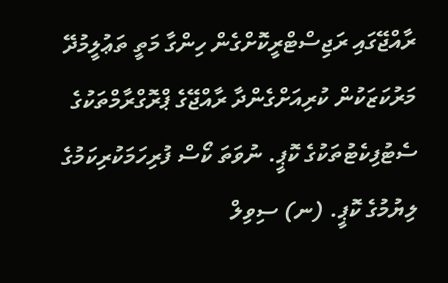ރާއްޖޭގައި ރަޖިސްޓްރީކޮށްގެން ހިންގާ މަތީ ތަޢުލީމުދޭ މަރުކަޒަކުން ކުރިއަށްގެންދާ ރާއްޖޭގެ ޕްރޮގްރާމްތަކުގެ ސެޓުފިކެޓުތަކުގެ ކޮޕީ. ނުވަތަ ކޯސް ފުރިހަމަކުރިކަމުގެ ލިޔުމުގެ ކޮޕީ. (ނ) ސިވިލް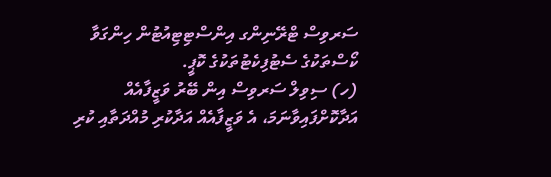ސަރވިސް ޓްރޭނިންގ އިންސްޓިޓިއުޓުން ހިންގަވާ ކޯސްތަކުގެ ސެޓުފިކެޓުތަކުގެ ކޮޕީ.
(ހ) ސިވިލް ސަރވިސް އިން ބޭރު ވަޒީފާއެއް އަދާކޮށްފައިވާނަމަ، އެ ވަޒީފާއެއް އަދާކުރި މުއްދަތާއި ކުރި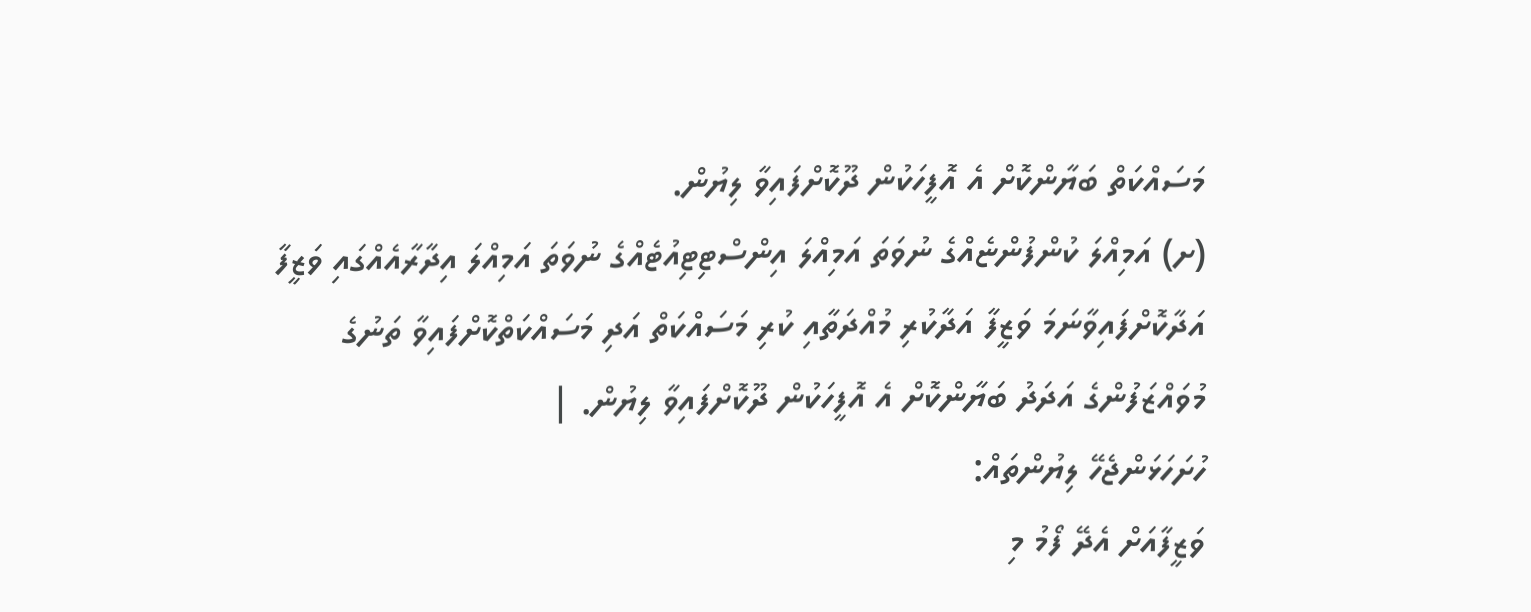މަސައްކަތް ބަޔާންކޮށް އެ އޮފީހަކުން ދޫކޮށްފައިވާ ލިޔުން.
(ށ) އަމިއްލަ ކުންފުންޏެއްގެ ނުވަތަ އަމިއްލަ އިންސްޓިޓިއުޓެއްގެ ނުވަތަ އަމިއްލަ އިދާރާއެއްގައި ވަޒީފާ އަދާކޮށްފައިވާނަމަ ވަޒީފާ އަދާކުރި މުއްދަތާއި ކުރި މަސައްކަތް އަދި މަސައްކަތްކޮށްފައިވާ ތަނުގެ މުވައްޒަފުންގެ އަދަދު ބަޔާންކޮށް އެ އޮފީހަކުން ދޫކޮށްފައިވާ ލިޔުން. |
ހުށަހަޅަންޖެހޭ ލިޔުންތައް:
ވަޒީފާއަށް އެދޭ ފޯމު މި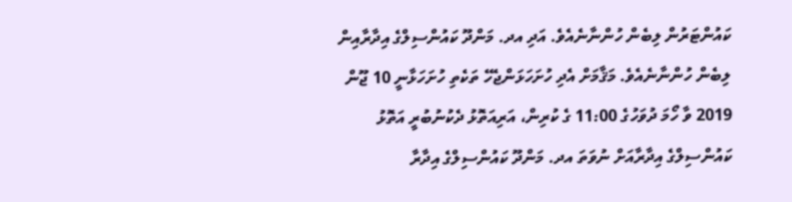ކައުންޓަރުން ލިބެން ހުންނާނެއެވެ. އަދި އދ. މަންދޫ ކައުންސިލްގެ އިދާރާއިން ލިބެން ހުންނާނެއެވެ. މަޤާމަށް އެދި ހުށަހަޅަންޖެހޭ ތަކެތި ހުށަހަޅާނީ 10 ޖޫން 2019 ވާ ހޯމަ ދުވަހުގެ 11:00 ގެ ކުރިން، އަރިއަތޮޅު ދެކުނުބުރީ އަތޮޅު ކައުންސިލްގެ އިދާރާއަށް ނުވަތަ އދ. މަންދޫ ކައުންސިލްގެ އިދާރާ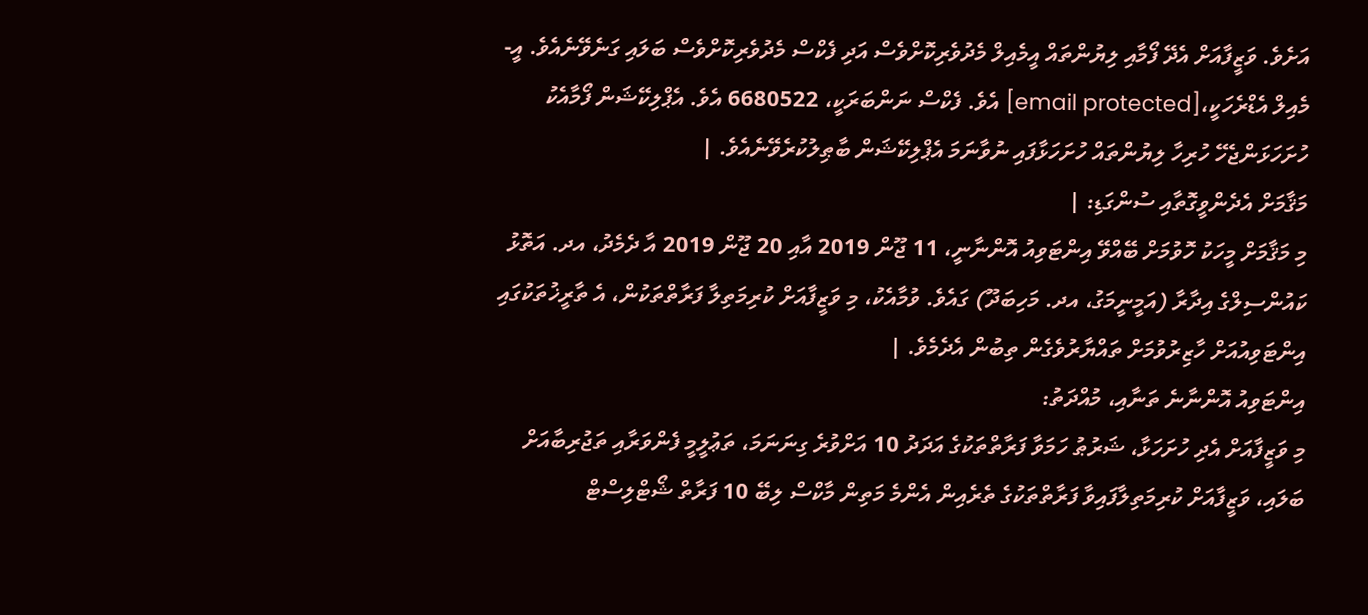އަށެވެ. ވަޒީފާއަށް އެދޭ ފޯމާއި ލިޔުންތައް އީމެއިލް މެދުވެރިކޮށްވެސް އަދި ފެކްސް މެދުވެރިކޮށްވެސް ބަލައި ގަނެވޭނެއެވެ. އީ-މެއިލް އެޑްރެހަކީ،[email protected] އެވެ. ފެކްސް ނަންބަރަކީ، 6680522 އެވެ. އެޕްލިކޭޝަން ފޯމާއެކު ހުށަހަޅަންޖެހޭ ހުރިހާ ލިޔުންތައް ހުށަހަޅާފައި ނުވާނަމަ އެޕްލިކޭޝަން ބާޠިލުކުރެވޭނެއެވެ. |
މަޤާމަށް އެދެންވީގޮތާއި ސުންގަޑި: |
މި މަޤާމަށް މީހަކު ހޮވުމަށް ބޭއްވޭ އިންޓަވިއު އޮންނާނީ، 11 ޖޫން 2019 އާއި 20 ޖޫން 2019 އާ ދެމެދު، އދ. އަތޮޅު ކައުންސިލްގެ އިދާރާ (އަމީނީމަގު، އދ. މަހިބަދޫ) ގައެވެ. ވުމާއެކު، މި ވަޒީފާއަށް ކުރިމަތިލާ ފަރާތްތަކުން، އެ ތާރީޚުތަކުގައި އިންޓަވިއުއަށް ހާޒިރުވުމަށް ތައްޔާރުވެގެން ތިބުން އެދެމެވެ. |
އިންޓަވިއު އޮންނާނެ ތަނާއި، މުއްދަތު:
މި ވަޒީފާއަށް އެދި ހުށަހަޅާ، ޝަރުޠު ހަމަވާ ފަރާތްތަކުގެ އަދަދު 10 އަށްވުރެ ގިނަނަމަ، ތަޢުލީމީ ފެންވަރާއި ތަޖުރިބާއަށް ބަލައި، ވަޒީފާއަށް ކުރިމަތިލާފައިވާ ފަރާތްތަކުގެ ތެރެއިން އެންމެ މަތިން މާކްސް ލިބޭ 10 ފަރާތް ޝޯޓްލިސްޓް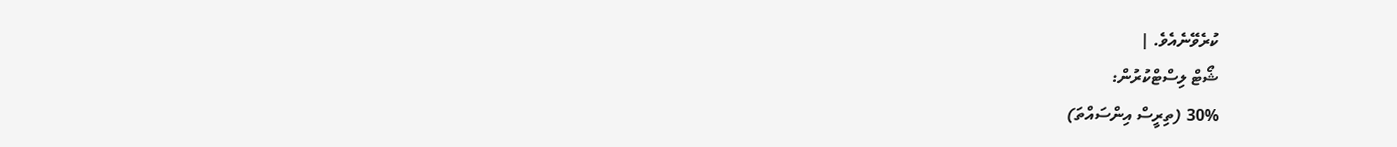ކުރެވޭނެއެވެ. |
ޝޯޓް ލިސްޓްކުރުން:
30% (ތިރީސް އިންސައްތަ)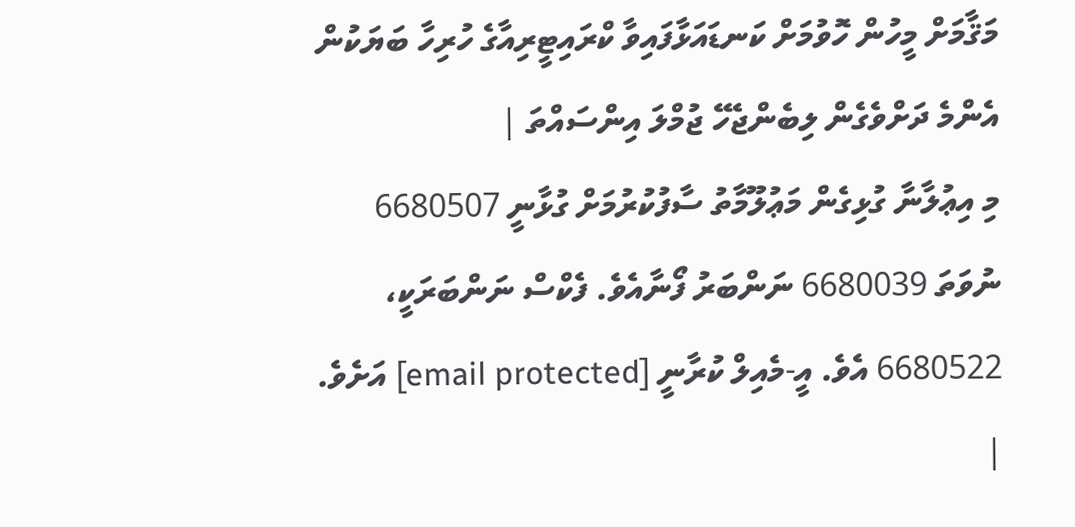މަޤާމަށް މީހުން ހޮވުމަށް ކަނޑައަޅާފައިވާ ކްރައިޓީރިއާގެ ހުރިހާ ބަޔަކުން އެންމެ ދަށްވެގެން ލިބެންޖެހޭ ޖުމްލަ އިންސައްތަ |
މި އިޢުލާނާ ގުޅިގެން މަޢުލޫމާތު ސާފުކުރުމަށް ގުޅާނީ 6680507 ނުވަތަ 6680039 ނަންބަރު ފޯނާއެވެ. ފެކްސް ނަންބަރަކީ، 6680522 އެވެ. އީ-މެއިލް ކުރާނީ [email protected] އަށެވެ. |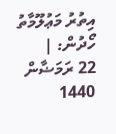އިތުރު މަޢުލޫމާތު ހޯދުން: |
22 ރަމަޟާން 1440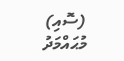(ސޮއި)
މުޙައްމަދު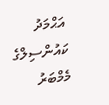އަޙްމަދު
ކައުންސިލްގެ މެމްބަރު